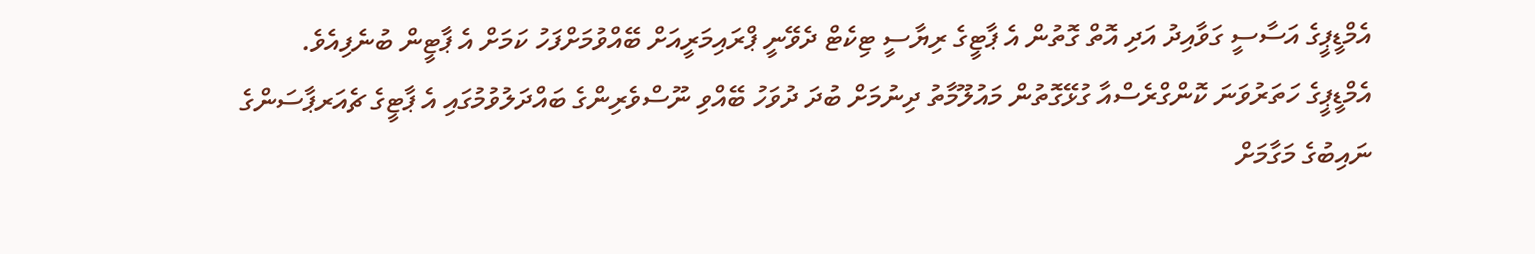އެމްޑީޕީގެ އަސާސީ ގަވާއިދު އަދި އޮތް ގޮތުން އެ ޕާޓީގެ ރިޔާސީ ޓިކެޓް ދެވޭނީ ޕްރައިމަރީއަށް ބޭއްވުމަށްފަހު ކަމަށް އެ ޕާޓީން ބުނެފިއެވެ.
އެމްޑީޕީގެ ހަތަރުވަނަ ކޮންގްރެސްއާ ގުޅޭގޮތުން މައުލޫމާތު ދިނުމަށް ބުދަ ދުވަހު ބޭއްވި ނޫސްވެރިންގެ ބައްދަލުވުމުގައި އެ ޕާޓީގެ ޗެއަރޕާސަންގެ ނައިބުގެ މަގާމަށް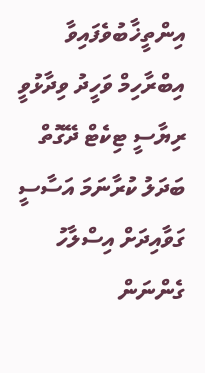އިންތީޚާބުވެފައިވާ އިބްރާހިމް ވަހީދު ވިދާޅުވީ ރިޔާސީ ޓިކެޓް ދޭގޮތް ބަދަލު ކުރާނަމަ އަސާސީ ގަވާއިދަށް އިސްލާހު ގެންނަން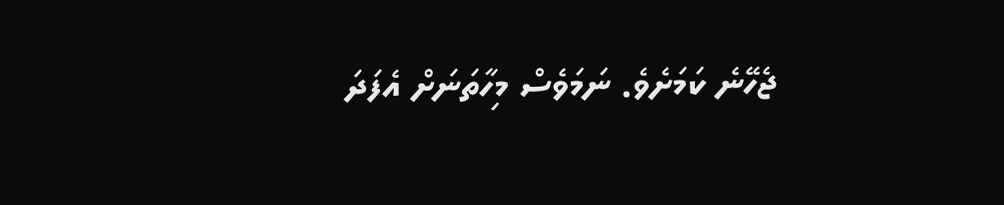ޖެހޭނެ ކަމަށެވެ. ނަމަވެސް މިހާތަނަށް އެފަދަ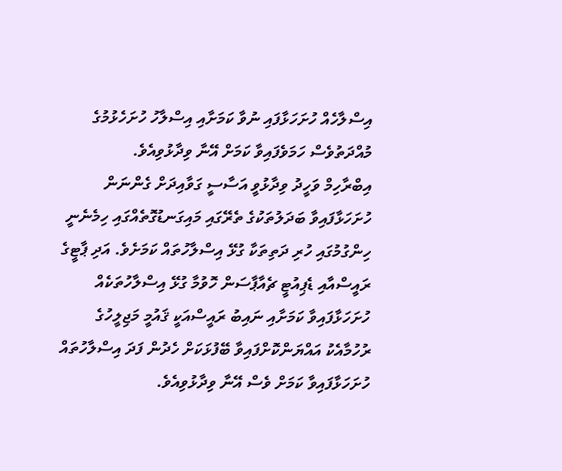އިސްލާހެއް ހުށަހަޅާފައި ނުވާ ކަމަށާއި އިސްލާހު ހުށަހެޅުމުގެ މުއްދަތުވެސް ހަމަވެފައިވާ ކަމަށް އޭނާ ވިދާޅުވިއެވެ.
އިބްރާހިމް ވަހީދު ވިދާޅުވީ އަސާސީ ގަވާއިދަށް ގެންނަން ހުށަހަޅާފައިވާ ބަދަލުތަކުގެ ތެރޭގައި މައިގަނޑުގޮތެއްގައި ހިމެނެނީ ހިންގުމުގައި ހުރި ދަތިތަކާ ގުޅޭ އިސްލާހުތައް ކަމަށެވެ. އަދި ޕާޓީގެ ރައީސްއާއި ޑެޕިއުޓީ ޗެއާޕާސަން ހޮވުމާ ގުޅޭ އިސްލާހުތަކެއް ހުށަހަޅާފައިވާ ކަމަށާއި ނައިބު ރައީސްއަކީ ޤައުމީ މަޖިލީހުގެ ރުހުމާއެކު އައްޔަންކޮށްފައިވާ ބޭފުޅަކަށް ހެދުން ފަދަ އިސްލާހުތައް ހުށަހަޅާފައިވާ ކަމަށް ވެސް އޭނާ ވިދާޅުވިއެވެ.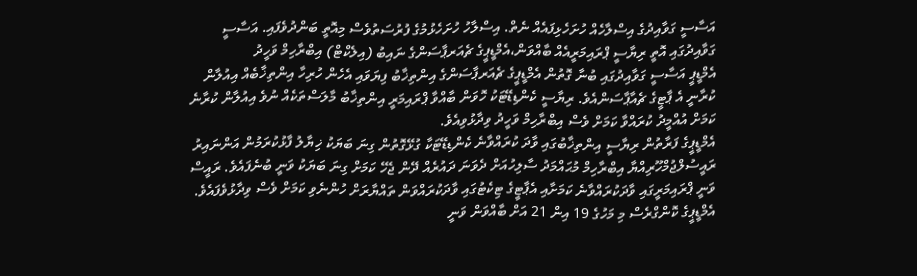އަސާސީ ގަވާއިދުގެ އިސްލާހެއް ހުށަހެޅިފައެއް ނެތް. އިސްލާހު ހުށަހެޅުމުގެ ފުރުސަތުވެސް މިއޮތީ ބަންދުވެފައި. އަސާސީ ގަވާއިދުގައި އޮތީ ރިޔާސީ ޕްރައިމަރީއެއް ބާއްވަން،އެމްޑީޕީގެ ޗެއަރޕާސަންގެ ނައިބު (އިލެކްޓް) އިބްރާހިމް ވަހީދު
އެމްޑީޕީ އަސާސީ ގަވާއިދުގައި ބުނާ ގޮތުން އެމްޑީޕީގެ ޗެއަރޕާސަންގެ އިންތިޚާބު ފިޔަވައި އެހެން ހުރިހާ އިންތިޚާބެއް އިއުލާން ކުރާނީ އެ ޕާޓީގެ ޗެއާޕާސަންއެވެ. ރިޔާސީ ކެންޑިޑޭޓަކު ހޮވަން ބާއްވާ ޕްރައިމަރީ އިންތިޚާބު މާލަސްތަކެއް ނުވެ އިއުލާން ކުރާނެ ކަމަށް އުއްމީދު ކުރައްވާ ކަމަށް ވެސް އިބްރާހިމް ވަހީދު ވިދާޅުވިއެވެ.
އެމްޑީޕީގެ ފަރާތުން ރިޔާސީ އިންތިޚާބުގައި ވާދަ ކުރައްވާނެ ކެންޑިޑޭޓަކާ ގުޅޭގޮތުން ގިނަ ބަޔަކު ޚިޔާލު ފާޅުކުރަމުން އަންނައިރު ރައީސުލްޖުމްހޫރިއްޔާ އިބްރާހިމް މުޙައްމަދު ސާލިހުއަށް ދެވަނަ ދައުރެއް ދޭން ޖެހޭ ކަމަށް ގިނަ ބަޔަކު ވަނީ ބުނެފައެވެ. ރައީސް ވަނީ ޕްރައިމަރީގައި ވާދަކުރައްވާނެ ކަމަށާއި އެޕާޓީގެ ޓިކެޓުގައި ވާދަކުރައްވަން ތައްޔާރަށް ހުންނެވި ކަމަށް ވެސް ވިދާޅުވެފައެވެ.
އެމްޑީޕީގެ ކޮންގްރެސް މި މަހުގެ 19 އިން 21 އަށް ބާއްވަން ވަނީ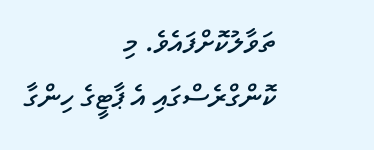ތަވާލުކޮށްފައެވެ. މި ކޮންގްރެސްގައި އެ ޕާޓީގެ ހިންގާ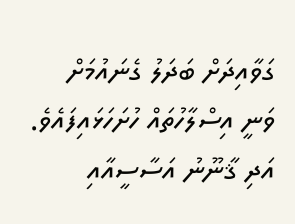ގަވާއިދަށް ބަދަލު ގެނައުމަށް ވަނީ އިސްލާހުތައް ހުށަހަޅައިފައެވެ. އަދި ޤާނޫނު އަސާސީއާއި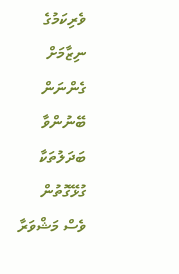ވެރިކަމުގެ ނިޒާމަށް ގެންނަން ބޭނުންވާ ބަދަލުތަކާ ގުޅޭގޮތުން ވެސް މަޝްވަރާ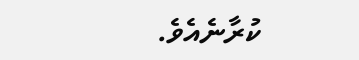ކުރާނެއެވެ.